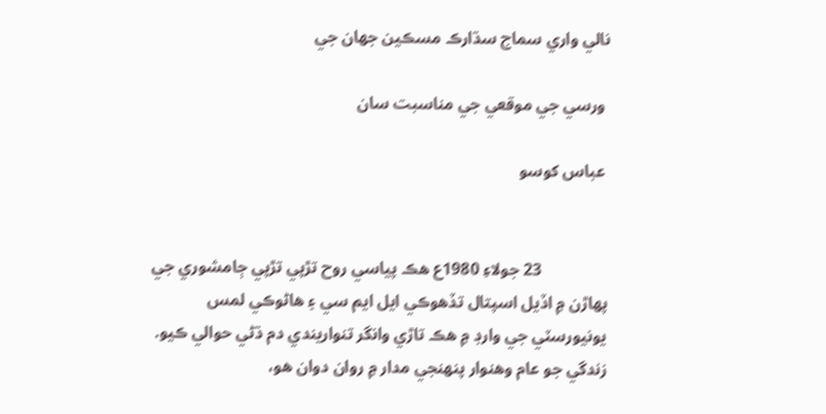نالي واري سماج سڌارڪ مسڪين جهان جي

 ورسي جي موقعي جي مناسبت سان

 عباس کوسو


                23 جولاءِ 1980ع هڪ پياسي روح تڙپي تڙپي ڄامشوري جي پهاڙن ۾ اڏيل اسپتال تڏهوڪي ايل ايم سي ۽ هاڻوڪي لمس يونيورسٽي جي وارڊ ۾ هڪ تاڙي وانگر تنواريندي دم ڌڻي حوالي ڪيو. زندگي جو عام وهنوار پنهنجي مدار ۾ روان دوان هو،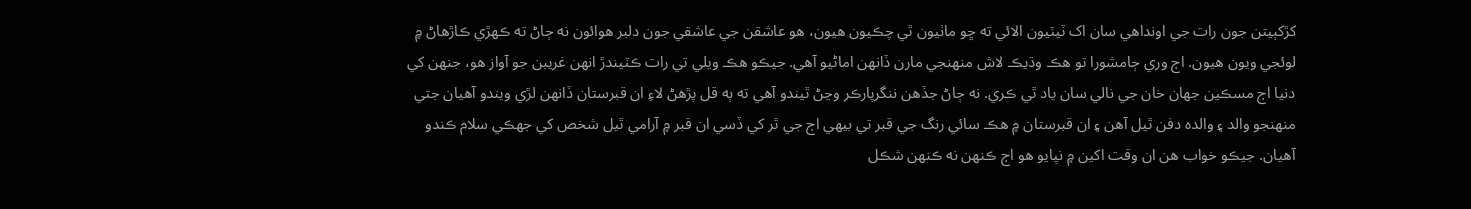کڙکٻيتن جون رات جي اونداهي سان اک ٽيٽيون الائي ته ڇو ماٺيون ٿي چڪيون هيون، هو عاشقن جي عاشقي جون دلبر هوائون نه ڄاڻ ته ڪهڙي ڪاڙهاڻ ۾ لوئجي ويون هيون. اڄ وري ڄامشورا تو هڪ وڌيڪ لاش منهنجي مارن ڏانهن اماڻيو آهي. جيڪو هڪ ويلي تي رات ڪٽيندڙ انهن غريبن جو آواز هو، جنهن کي دنيا اڄ مسڪين جهان خان جي نالي سان ياد ٿي ڪري. نه ڄاڻ جڏهن ننگرپارڪر وڃڻ ٿيندو آهي ته ٻه قل پڙهڻ لاءِ ان قبرستان ڏانهن لڙي ويندو آهيان جتي منهنجو والد ۽ والده دفن ٿيل آهن ۽ ان قبرستان ۾ هڪ سائي رنگ جي قبر تي بيهي اڄ جي ٿر کي ڏسي ان قبر ۾ آرامي ٿيل شخص کي جهڪي سلام ڪندو آهيان. جيڪو خواب هن ان وقت اکين ۾ نپايو هو اڄ ڪنهن نه ڪنهن شڪل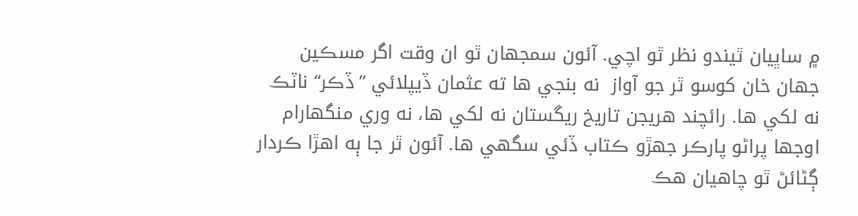۾ ساڀيان ٿيندو نظر ٿو اچي. آئون سمجهان ٿو ان وقت اگر مسڪين جهان خان کوسو ٿر جو آواز  نه بنجي ها ته عثمان ڏيپلائي ”ڏڪر“ ناٽڪ نه لکي ها. رائچند هريجن تاريخ ريگستان نه لکي ها، نه وري منگهارام اوجها پراڻو پارڪر جهڙو ڪتاب ڏئي سگهي ها. آئون ٿر جا ٻه اهڙا ڪردار ڳڻائڻ ٿو چاهيان هڪ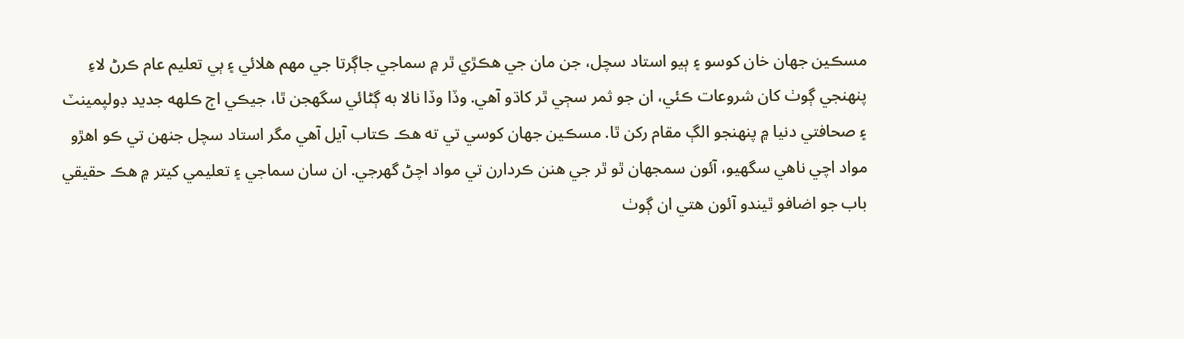مسڪين جهان خان کوسو ۽ ٻيو استاد سچل، جن مان جي هڪڙي ٿر ۾ سماجي جاڳرتا جي مهم هلائي ۽ ٻي تعليم عام ڪرڻ لاءِ پنهنجي ڳوٺ کان شروعات ڪئي، ان جو ثمر سڄي ٿر کاڌو آهي. وڏا وڏا نالا به ڳڻائي سگهجن ٿا، جيڪي اڄ ڪلهه جديد ڊولپمينٽ ۽ صحافتي دنيا ۾ پنهنجو الڳ مقام رکن ٿا. مسڪين جهان کوسي تي ته هڪ ڪتاب آيل آهي مگر استاد سچل جنهن تي ڪو اهڙو مواد اچي ناهي سگهيو، آئون سمجهان ٿو ٿر جي هنن ڪردارن تي مواد اچڻ گهرجي. ان سان سماجي ۽ تعليمي کيتر ۾ هڪ حقيقي باب جو اضافو ٿيندو آئون هتي ان ڳوٺ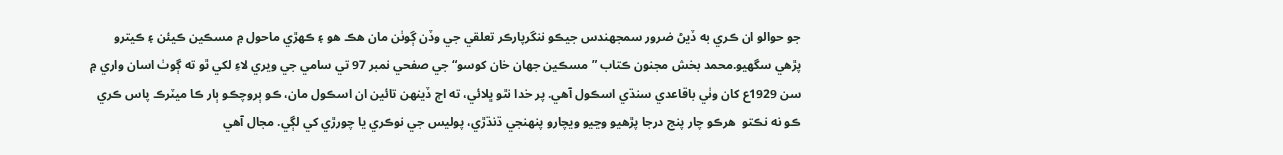جو حوالو ان ڪري به ڏيڻ ضرور سمجهندس جيڪو ننگرپارڪر تعلقي جي وڏن ڳوٺن مان هڪ هو ۽ ڪهڙي ماحول ۾ مسڪين ڪيئن ۽ ڪيترو پڙهي سگهيو.محمد بخش مجنون ڪتاب ”مسڪين جهان خان کوسو“ جي صفحي نمبر 97 تي سامي جي ويري لاءِ لکي ٿو ته ڳوٺ اسان واري ۾ سن 1929ع کان وٺي باقاعدي سنڌي اسڪول آهي. پر خدا نٿو ڀلائي، ته اڄ ڏينهن تائين ان اسڪول مان، ڪو ٻروچڪو ٻار ڪا ميٽرڪ پاس ڪري ڪو نه نڪتو  هرڪو چار پنج درجا پڙهيو وڃيو ويچارو پنهنجي ڌنڌڙي، پوليس جي نوڪري يا چورڙي کي لڳي. مجال آهي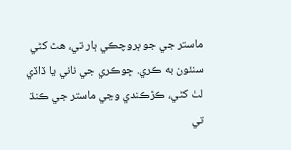ماستر جي جو ٻروچڪي ٻار تي، هٿ کڻي سنئون به ڪري. ڇوڪري جي ناني يا ڏاڏي لٺ کڻي، ڪڙڪندي وڃي ماستر جي ڪنڌ تي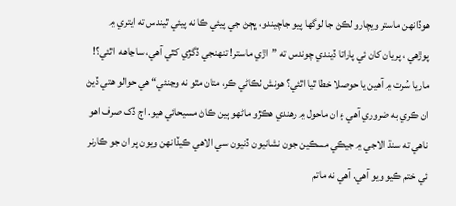هوڏانهن ماستر ويچارو لڪڻ جا لوگها پيو جاچيندو، ڀڄڻ جي پيئي ڪا نه پيئي ٿيندس ته ايتري ۾ پوڙهي ، پريان کان ئي پاراتا ڏيندي چوندس ته ”اڙي ماستر! تنهنجي ڏگڙي کٿي آهي، ساڃاهه  اٿئي؟! ماريا سُرت ۾ آهين يا حوصلا خطا ٿيا اٿئي؟ هونش ٺڪاڻي ڪر، متان مٿو نه وڃنئي“ هي حوالو هتي ڏيڻ ان ڪري به ضروري آهي ۽ ان ماحول ۾ رهندي هڪڙو ماڻهو ٻين ڪاڻ مسيحائي هيو. اڄ ڏک صرف اهو ناهي ته سنڌ الاجي ۾ جيڪي مسڪين جون نشانيون ڏنيون سي الاهي ڪيڏانهن ويون پر ان جو ڪارنر ئي ختم ڪيو ويو آهي. آهي نه ماتم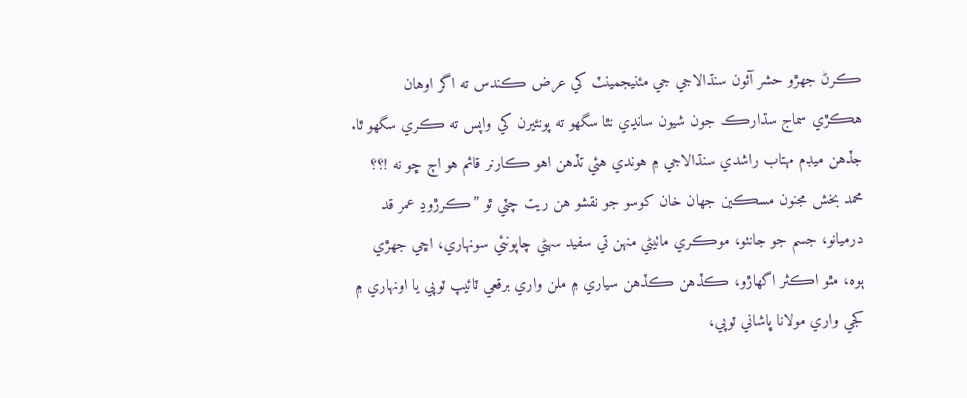ڪرڻ جهڙو حشر آئون سنڌالاجي جي مئنيجمينٽ کي عرض ڪندس ته اگر اوهان هڪڙي سماج سڌارڪ جون شيون سانڍي نٿا سگهو ته پونئيرن کي واپس ته ڪري سگهو ٿا. جڏهن ميڊم مهتاب راشدي سنڌالاجي ۾ هوندي هئي تڏهن اهو ڪارنر قائم هو اڄ ڇو نه !؟؟ محمد بخش مجنون مسڪين جهان خان کوسو جو نقشو هن ريت چٽي ٿو ”ڪرڙوڍ عمر قد درميانو، جسم جو جانٺو، موڪري ماٺيڻي منهن تي سفيد سهڻي چاپونئي سونهاري، اڇي جهڙي ٻوه، مٿو اڪثر اگهاڙو، ڪڏهن ڪڏهن سياري ۾ ملن واري برقعي ٽائيپ ٽوپي يا اونهاري ۾ کجي واري مولانا ڀاشاني ٽوپي،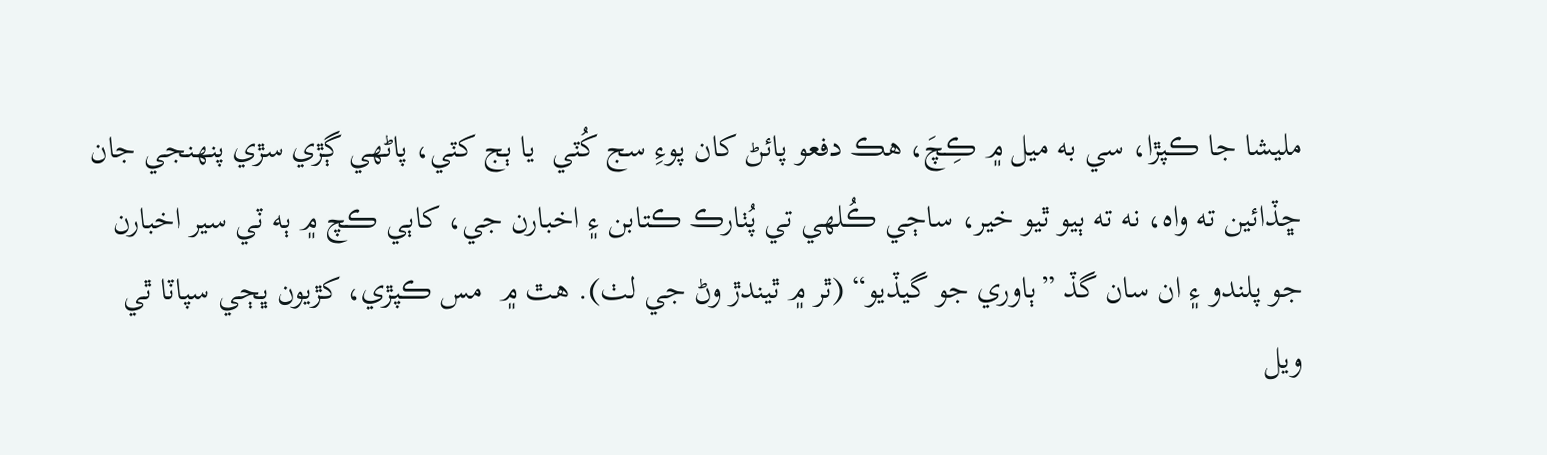مليشا جا ڪپڙا، سي به ميل ۾ ڪِچَ، هڪ دفعو پائڻ کان پوءِ سج کُٽي  يا ٻج کٽي، پاڻهي ڳڙي سڙي پنهنجي جان ڇڏائين ته واه، نه ته ٻيو ٿيو خير، ساڄي ڪُلهي تي پُٺارڪ ڪتابن ۽ اخبارن جي، کاٻي ڪچ ۾ ٻه ٽي سير اخبارن جو پلندو ۽ ان سان گڏ ”ٻاوري جو گيڏيو“ (ٿر ۾ ٿيندڙ وڻ جي لٺ). هٿ ۾  مس ڪپڙي، کڙيون ڀڄي سپاٽا ٿي ويل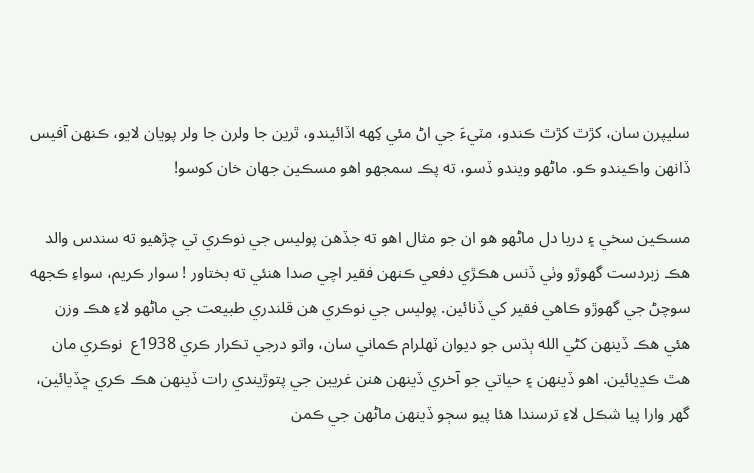سليپرن سان، کڙٿ کڙٿ ڪندو، مٽيءَ جي اڻ مئي کِهه اڏائيندو، ٿرين جا ولرن جا ولر پويان لايو، ڪنهن آفيس ڏانهن واڪيندو ڪو. ماڻهو ويندو ڏسو، ته پڪ سمجهو اهو مسڪين جهان خان کوسو!

مسڪين سخي ۽ دريا دل ماڻهو هو ان جو مثال اهو ته جڏهن پوليس جي نوڪري تي چڙهيو ته سندس والد هڪ زبردست گهوڙو وٺي ڏنس هڪڙي دفعي ڪنهن فقير اچي صدا هنئي ته بختاور ! سوار ڪريم، سواءِ ڪجهه سوچڻ جي گهوڙو ڪاهي فقير کي ڏنائين. پوليس جي نوڪري هن قلندري طبيعت جي ماڻهو لاءِ هڪ وزن هئي هڪ ڏينهن کڻي الله ٻڌس جو ديوان ٽهلرام ڪماني سان، واتو درجي تڪرار ڪري 1938ع  نوڪري مان هٿ ڪڍيائين. اهو ڏينهن ۽ حياتي جو آخري ڏينهن هنن غريبن جي پتوڙيندي رات ڏينهن هڪ ڪري ڇڏيائين، گهر وارا پيا شڪل لاءِ ترسندا هئا پيو سڄو ڏينهن ماڻهن جي ڪمن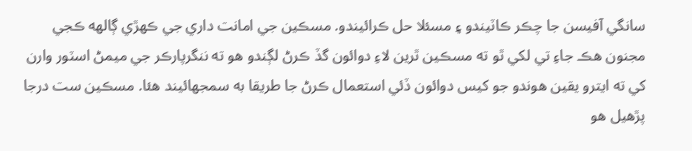سانگي آفيسن جا چڪر ڪاٽيندو ۽ مسئلا حل ڪرائيندو. مسڪين جي امانت داري جي ڪهڙي ڳالهه ڪجي مجنون هڪ جاءِ تي لکي ٿو ته مسڪين ٿرين لاءِ دوائون گڏ ڪرڻ لڳندو هو ته ننگرپارڪر جي ميمڻ اسٽور وارن کي ته ايترو يقين هوندو جو کيس دوائون ڏئي استعمال ڪرڻ جا طريقا به سمجهائيند هئا. مسڪين ست درجا پڙهيل هو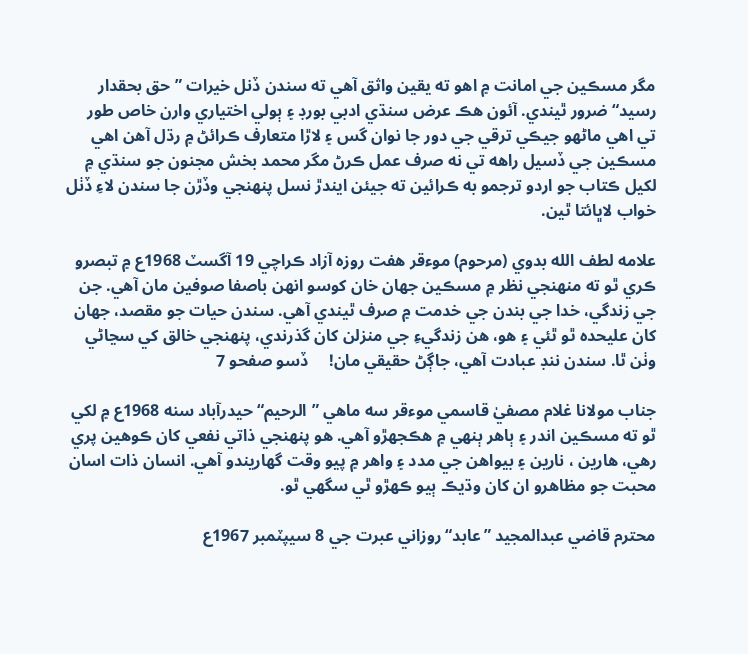مگر مسڪين جي امانت ۾ اهو ته يقين واثق آهي ته سندن ڏنل خيرات ”حق بحقدار رسيد“ ضرور ٿيندي. آئون هڪ عرض سنڌي ادبي بورڊ ۽ ٻولي اختياري وارن خاص طور  تي اهي ماڻهو جيڪي ترقي جي دور جا نوان گس ۽ لاڙا متعارف ڪرائڻ ۾ رڌل آهن اهي مسڪين جي ڏسيل راهه تي نه صرف عمل ڪرڻ مگر محمد بخش مجنون جو سنڌي ۾ لکيل ڪتاب جو اردو ترجمو به ڪرائين ته جيئن ايندڙ نسل پنهنجي وڏڙن جا سندن لاءِ ڏٺل خواب لاڀائتا ٿين.

علامه لطف الله بدوي (مرحوم) موءقر هفت روزه آزاد ڪراچي 19 آگسٽ 1968ع ۾ تبصرو ڪري ٿو ته منهنجي نظر ۾ مسڪين جهان خان کوسو انهن باصفا صوفين مان آهي. جن جي زندگي، خدا جي بندن جي خدمت ۾ صرف ٿيندي آهي. سندن حيات جو مقصد، جهان کان عليحده ٿو ٿئي ۽ هو، هن زندگيءِ جي منزلن کان گذرندي، پنهنجي خالق کي سڃاڻي وٺن ٿا. سندن ننڊ عبادت آهي، جاڳڻ حقيقي مان!     ڏسو صفحو 7

جناب مولانا غلام مصفيٰ قاسمي موءقر سه ماهي ”الرحيم“ حيدرآباد سنه 1968ع ۾ لکي ٿو ته مسڪين اندر ۽ ٻاهر ٻنهي ۾ هڪجهڙو آهي. هو پنهنجي ذاتي نفعي کان ڪوهين پري رهي، هارين ، نارين ۽ بيواهن جي مدد ۽ واهر ۾ پيو وقت گهاريندو آهي. انسان ذات اسان محبت جو مظاهرو ان کان وڌيڪ ٻيو ڪهڙو ٿي سگهي ٿو.

محترم قاضي عبدالمجيد ”عابد“ روزاني عبرت جي 8 سيپٽمبر 1967ع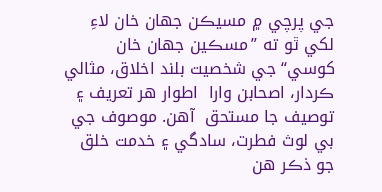جي پرچي ۾ مسيڪن جهان خان لاءِ لکي ٿو ته ”مسڪين جهان خان کوسي“ جي شخصيت بلند اخلاق، مثالي ڪردار، اصحابن وارا  اطوار هر تعريف ۽ توصيف جا مستحق  آهن. موصوف جي بي لوث فطرت، سادگي ۽ خدمت خلق جو ذڪر هن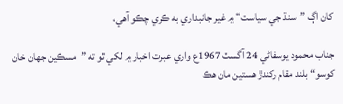کان اڳ ”سنڌ جي سياست“ ۾ غير جانبداري به ڪري چڪو آهي،

جناب محمود يوسفاڻي 24 آگسٽ 1967ع واري عبرت اخبار ۾ لکي ٿو ته ”مسڪين جهان خان کوسو“ بلند مقام رکندڙ هستين مان هڪ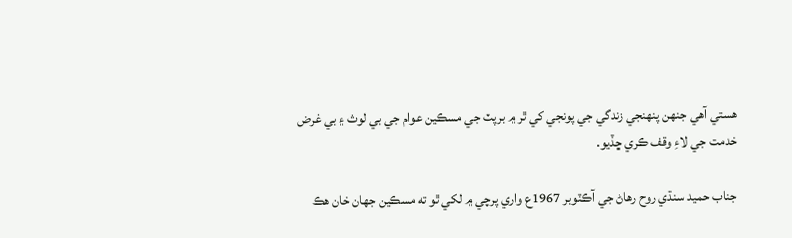هستي آهي جنهن پنهنجي زندگي جي پونجي کي ٿر ۾ برپٽ جي مسڪين عوام جي بي لوث ۽ بي غرض خدمت جي لاءِ وقف ڪري ڇڏيو.

جناب حميد سنڌي روح رهاڻ جي آڪٽوبر 1967ع واري پرچي ۾ لکي ٿو ته مسڪين جهان خان هڪ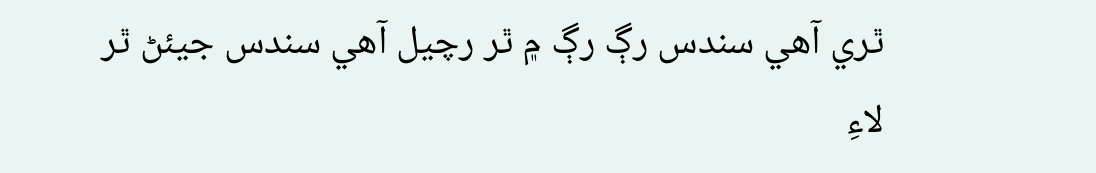ٿري آهي سندس رڳ رڳ ۾ ٿر رچيل آهي سندس جيئڻ ٿر لاءِ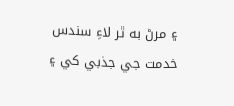۽ مرڻ به ٿر لاءِ سندس خدمت جي جذبي کي ۽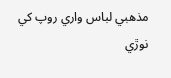مذهبي لباس واري روپ کي نوڙي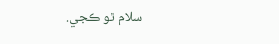سلام ٿو ڪجي.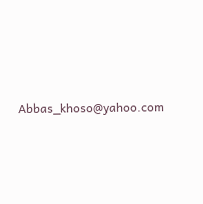Abbas_khoso@yahoo.com